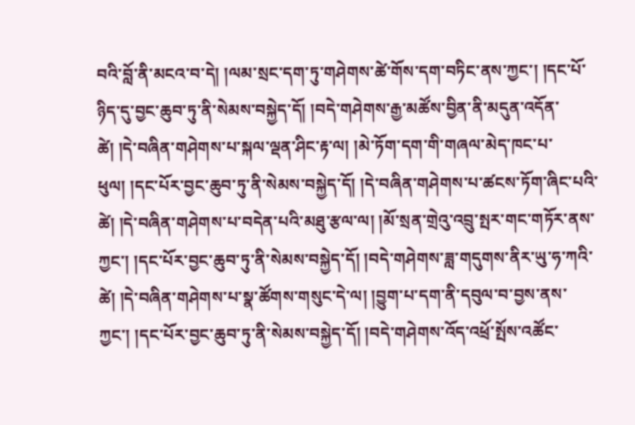བའི་བློ་ནི་མངའ་བ་དེ། །ལམ་སྲང་དག་ཏུ་གཤེགས་ཚེ་གོས་དག་བཏིང་ནས་ཀྱང་། །དང་པོ་ཉིད་དུ་བྱང་ཆུབ་ཏུ་ནི་སེམས་བསྐྱེད་དོ། །བདེ་གཤེགས་རྒྱ་མཚོས་བྱིན་ནི་མདུན་འདོན་ཚེ། །དེ་བཞིན་གཤེགས་པ་སྐལ་ལྡན་ཤིང་རྟ་ལ། །མེ་ཏོག་དག་གི་གཞལ་མེད་ཁང་པ་ཕུལ། །དང་པོར་བྱང་ཆུབ་ཏུ་ནི་སེམས་བསྐྱེད་དོ། །དེ་བཞིན་གཤེགས་པ་ཚངས་ཏོག་ཞིང་པའི་ཚེ། །དེ་བཞིན་གཤེགས་པ་བདེན་པའི་མཐུ་རྩལ་ལ། །མོ་སྲན་གྲེའུ་འབྲུ་སྤར་གང་གཏོར་ནས་ཀྱང་། །དང་པོར་བྱང་ཆུབ་ཏུ་ནི་སེམས་བསྐྱེད་དོ། །བདེ་གཤེགས་ཟླ་གདུགས་ནིར་ཡུ་ཧ་ཀའི་ཚེ། །དེ་བཞིན་གཤེགས་པ་སྣ་ཚོགས་གསུང་དེ་ལ། །བྱུག་པ་དག་ནི་དབུལ་བ་བྱས་ནས་ཀྱང་། །དང་པོར་བྱང་ཆུབ་ཏུ་ནི་སེམས་བསྐྱེད་དོ། །བདེ་གཤེགས་འོད་འཕྲོ་སྤོས་འཚོང་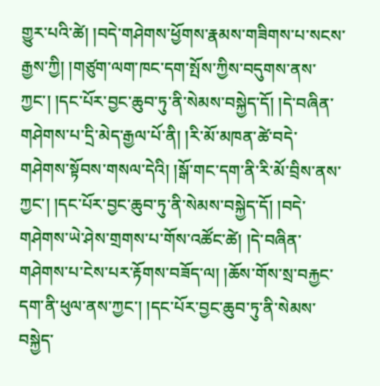གྱུར་པའི་ཚེ། །བདེ་གཤེགས་ཕྱོགས་རྣམས་གཟིགས་པ་སངས་རྒྱས་ཀྱི། །གཙུག་ལག་ཁང་དག་སྤོས་ཀྱིས་བདུགས་ནས་ཀྱང་། །དང་པོར་བྱང་ཆུབ་ཏུ་ནི་སེམས་བསྐྱེད་དོ། །དེ་བཞིན་གཤེགས་པ་དྲི་མེད་རྒྱལ་པོ་ནི། །རི་མོ་མཁན་ཚེ་བདེ་གཤེགས་སྟོབས་གསལ་དེའི། །སྒོ་གང་དག་ནི་རི་མོ་བྲིས་ནས་ཀྱང་། །དང་པོར་བྱང་ཆུབ་ཏུ་ནི་སེམས་བསྐྱེད་དོ། །བདེ་གཤེགས་ཡེ་ཤེས་གྲགས་པ་གོས་འཚོང་ཚེ། །དེ་བཞིན་གཤེགས་པ་ངེས་པར་རྟོགས་བཟོད་ལ། །ཆོས་གོས་སྲ་བརྐྱང་དག་ནི་ཕུལ་ནས་ཀྱང་། །དང་པོར་བྱང་ཆུབ་ཏུ་ནི་སེམས་བསྐྱེད་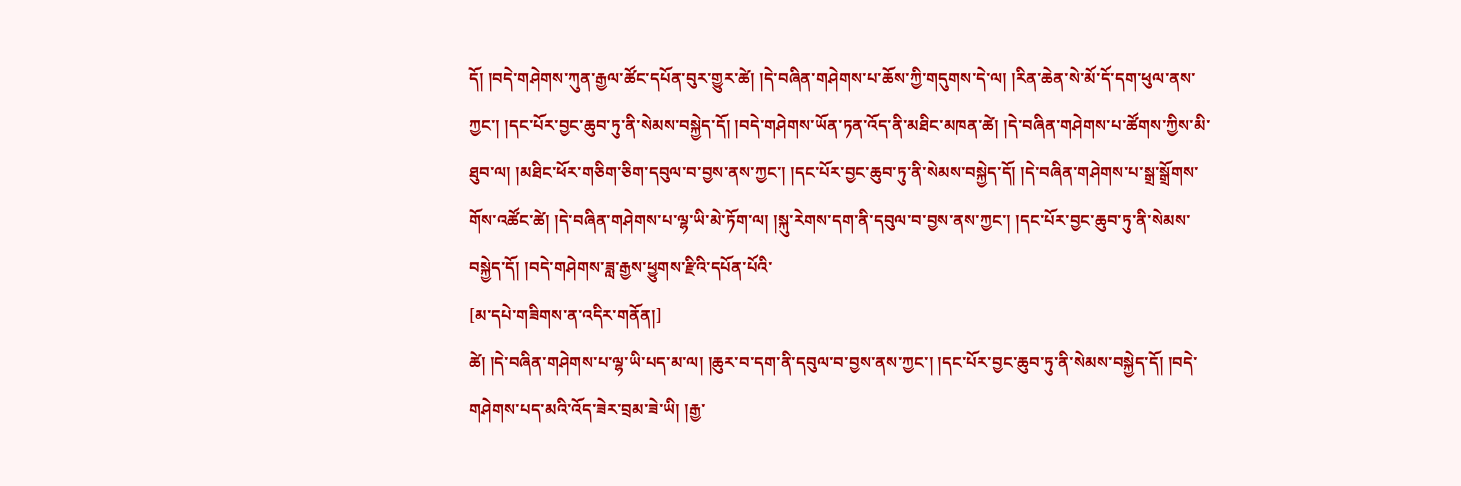དོ། །བདེ་གཤེགས་ཀུན་རྒྱལ་ཚོང་དཔོན་བུར་གྱུར་ཚེ། །དེ་བཞིན་གཤེགས་པ་ཆོས་ཀྱི་གདུགས་དེ་ལ། །རིན་ཆེན་སེ་མོ་དོ་དག་ཕུལ་ནས་ཀྱང་། །དང་པོར་བྱང་ཆུབ་ཏུ་ནི་སེམས་བསྐྱེད་དོ། །བདེ་གཤེགས་ཡོན་ཏན་འོད་ནི་མཐིང་མཁན་ཚེ། །དེ་བཞིན་གཤེགས་པ་ཚོགས་ཀྱིས་མི་ཐུབ་ལ། །མཐིང་ཕོར་གཅིག་ཅིག་དབུལ་བ་བྱས་ནས་ཀྱང་། །དང་པོར་བྱང་ཆུབ་ཏུ་ནི་སེམས་བསྐྱེད་དོ། །དེ་བཞིན་གཤེགས་པ་སྒྲ་སྒྲོགས་གོས་འཚོང་ཚེ། །དེ་བཞིན་གཤེགས་པ་ལྷ་ཡི་མེ་ཏོག་ལ། །སྐུ་རེགས་དག་ནི་དབུལ་བ་བྱས་ནས་ཀྱང་། །དང་པོར་བྱང་ཆུབ་ཏུ་ནི་སེམས་བསྐྱེད་དོ། །བདེ་གཤེགས་ཟླ་རྒྱས་ཕྱུགས་རྫིའི་དཔོན་པོའི་
[མ་དཔེ་གཟིགས་ན་འདིར་གནོན།]
ཚེ། །དེ་བཞིན་གཤེགས་པ་ལྷ་ཡི་པད་མ་ལ། །ཆུར་བ་དག་ནི་དབུལ་བ་བྱས་ནས་ཀྱང་། །དང་པོར་བྱང་ཆུབ་ཏུ་ནི་སེམས་བསྐྱེད་དོ། །བདེ་གཤེགས་པད་མའི་འོད་ཟེར་བྲམ་ཟེ་ཡི། །རྒྱ་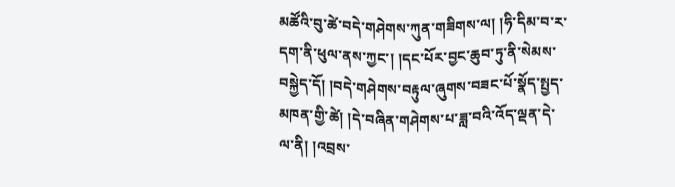མཚོའི་བུ་ཚེ་བདེ་གཤེགས་ཀུན་གཟིགས་ལ། །ཧི་དིམ་བ་ར་དག་ནི་ཕུལ་ནས་ཀྱང་། །དང་པོར་བྱང་ཆུབ་ཏུ་ནི་སེམས་བསྐྱེད་དོ། །བདེ་གཤེགས་བརྟུལ་ཞུགས་བཟང་པོ་སྣོད་སྤྱད་མཁན་གྱི་ཚེ། །དེ་བཞིན་གཤེགས་པ་ཟླ་བའི་འོད་ལྡན་དེ་ལ་ནི། །འབྲས་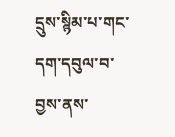དྲུས་སྙིམ་པ་གང་དག་དབུལ་བ་བྱས་ནས་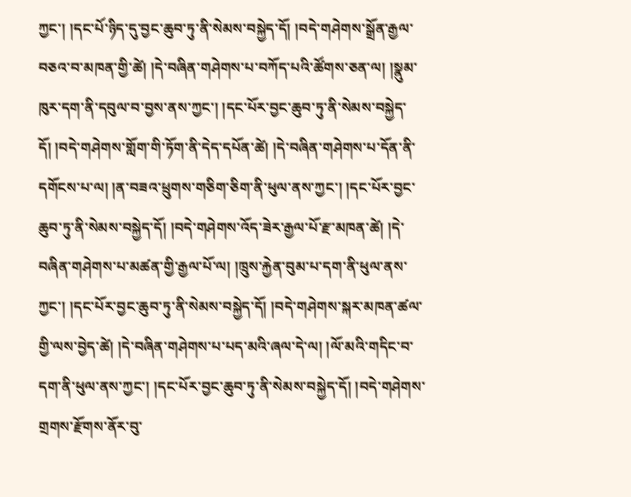ཀྱང་། །དང་པོ་ཉིད་དུ་བྱང་ཆུབ་ཏུ་ནི་སེམས་བསྐྱེད་དོ། །བདེ་གཤེགས་སྒྲོན་རྒྱལ་བཅའ་བ་མཁན་གྱི་ཚེ། །དེ་བཞིན་གཤེགས་པ་བཀོད་པའི་ཚོགས་ཅན་ལ། །སྣུམ་ཁུར་དག་ནི་དབུལ་བ་བྱས་ནས་ཀྱང་། །དང་པོར་བྱང་ཆུབ་ཏུ་ནི་སེམས་བསྐྱེད་དོ། །བདེ་གཤེགས་གློག་གི་ཏོག་ནི་དེད་དཔོན་ཚེ། །དེ་བཞིན་གཤེགས་པ་དོན་ནི་དགོངས་པ་ལ། །ན་བཟའ་ཕྲུགས་གཅིག་ཅིག་ནི་ཕུལ་ནས་ཀྱང་། །དང་པོར་བྱང་ཆུབ་ཏུ་ནི་སེམས་བསྐྱེད་དོ། །བདེ་གཤེགས་འོད་ཟེར་རྒྱལ་པོ་རྫ་མཁན་ཚེ། །དེ་བཞིན་གཤེགས་པ་མཚན་གྱི་རྒྱལ་པོ་ལ། །ཁྲུས་རྐྱེན་བུམ་པ་དག་ནི་ཕུལ་ནས་ཀྱང་། །དང་པོར་བྱང་ཆུབ་ཏུ་ནི་སེམས་བསྐྱེད་དོ། །བདེ་གཤེགས་སྐར་མཁན་ཚལ་གྱི་ལས་བྱེད་ཚེ། །དེ་བཞིན་གཤེགས་པ་པད་མའི་ཞལ་དེ་ལ། །ལོ་མའི་གདིང་བ་དག་ནི་ཕུལ་ནས་ཀྱང་། །དང་པོར་བྱང་ཆུབ་ཏུ་ནི་སེམས་བསྐྱེད་དོ། །བདེ་གཤེགས་གྲགས་རྫོགས་ནོར་བུ་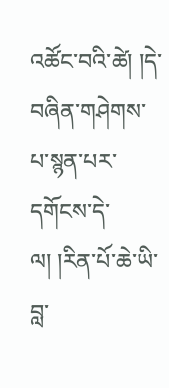འཚོང་བའི་ཚེ། །དེ་བཞིན་གཤེགས་པ་སྙན་པར་དགོངས་དེ་ལ། །རིན་པོ་ཆེ་ཡི་བླ་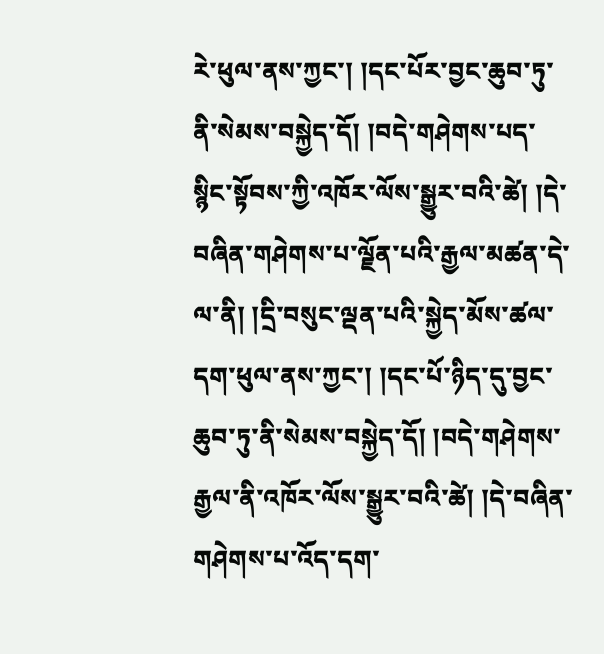རེ་ཕུལ་ནས་ཀྱང་། །དང་པོར་བྱང་ཆུབ་ཏུ་ནི་སེམས་བསྐྱེད་དོ། །བདེ་གཤེགས་པད་སྙིང་སྟོབས་ཀྱི་འཁོར་ལོས་སྒྱུར་བའི་ཚེ། །དེ་བཞིན་གཤེགས་པ་ལྗོན་པའི་རྒྱལ་མཚན་དེ་ལ་ནི། །དྲི་བསུང་ལྡན་པའི་སྐྱེད་མོས་ཚལ་དག་ཕུལ་ནས་ཀྱང་། །དང་པོ་ཉིད་དུ་བྱང་ཆུབ་ཏུ་ནི་སེམས་བསྐྱེད་དོ། །བདེ་གཤེགས་རྒྱལ་ནི་འཁོར་ལོས་སྒྱུར་བའི་ཚེ། །དེ་བཞིན་གཤེགས་པ་འོད་དག་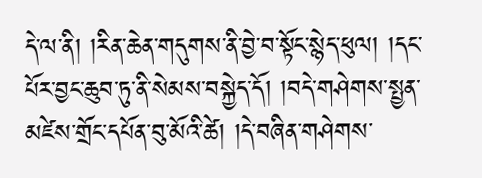དེ་ལ་ནི། །རིན་ཆེན་གདུགས་ནི་བྱེ་བ་སྟོང་སྙེད་ཕུལ། །དང་པོར་བྱང་ཆུབ་ཏུ་ནི་སེམས་བསྐྱེད་དོ། །བདེ་གཤེགས་སྤྱན་མཛེས་གྲོང་དཔོན་བུ་མོའི་ཚེ། །དེ་བཞིན་གཤེགས་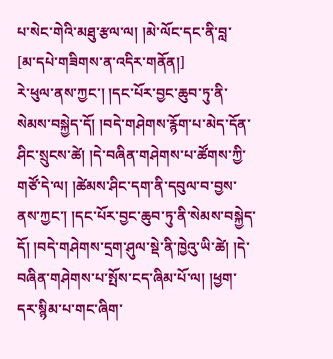པ་སེང་གེའི་མཐུ་རྩལ་ལ། །མེ་ལོང་དང་ནི་བླ་
[མ་དཔེ་གཟིགས་ན་འདིར་གནོན།]
རེ་ཕུལ་ནས་ཀྱང་། །དང་པོར་བྱང་ཆུབ་ཏུ་ནི་སེམས་བསྐྱེད་དོ། །བདེ་གཤེགས་རྙོག་པ་མེད་དོན་ཤིང་སྲུངས་ཚེ། །དེ་བཞིན་གཤེགས་པ་ཚོགས་ཀྱི་གཙོ་དེ་ལ། །ཚེམས་ཤིང་དག་ནི་དབུལ་བ་བྱས་ནས་ཀྱང་། །དང་པོར་བྱང་ཆུབ་ཏུ་ནི་སེམས་བསྐྱེད་དོ། །བདེ་གཤེགས་དྲག་ཤུལ་སྡེ་ནི་ཁྱེའུ་ཡི་ཚེ། །དེ་བཞིན་གཤེགས་པ་སྤོས་ངད་ཞིམ་པོ་ལ། །ཕྱག་དར་སྙིམ་པ་གང་ཞིག་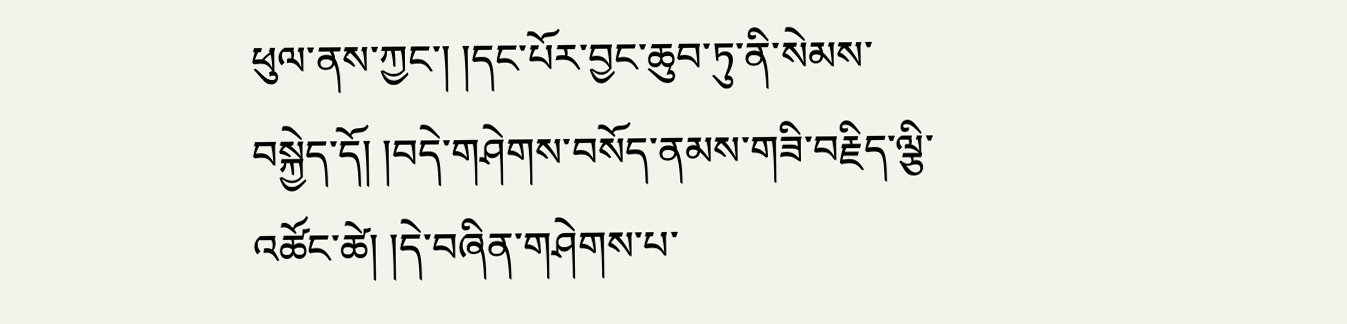ཕུལ་ནས་ཀྱང་། །དང་པོར་བྱང་ཆུབ་ཏུ་ནི་སེམས་བསྐྱེད་དོ། །བདེ་གཤེགས་བསོད་ནམས་གཟི་བརྗིད་ལྕི་འཚོང་ཚེ། །དེ་བཞིན་གཤེགས་པ་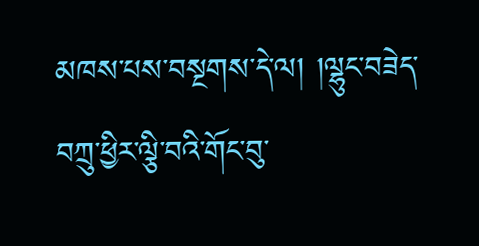མཁས་པས་བསྔགས་དེ་ལ། །ལྷུང་བཟེད་བཀྲུ་ཕྱིར་ལྕི་བའི་གོང་བུ་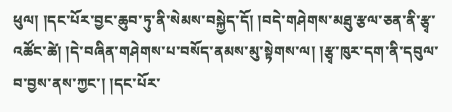ཕུལ། །དང་པོར་བྱང་ཆུབ་ཏུ་ནི་སེམས་བསྐྱེད་དོ། །བདེ་གཤེགས་མཐུ་རྩལ་ཅན་ནི་རྩྭ་འཚོང་ཚེ། །དེ་བཞིན་གཤེགས་པ་བསོད་ནམས་མུ་སྟེགས་ལ། །རྩྭ་ཁུར་དག་ནི་དབུལ་བ་བྱས་ནས་ཀྱང་། །དང་པོར་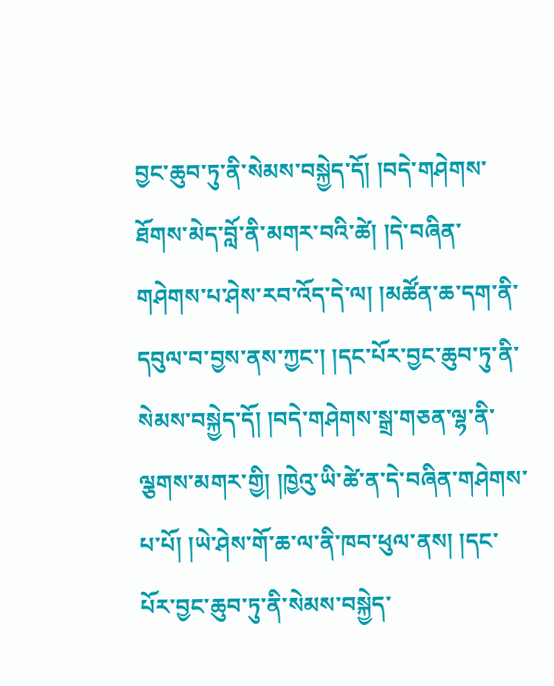བྱང་ཆུབ་ཏུ་ནི་སེམས་བསྐྱེད་དོ། །བདེ་གཤེགས་ཐོགས་མེད་བློ་ནི་མགར་བའི་ཚེ། །དེ་བཞིན་གཤེགས་པ་ཤེས་རབ་འོད་དེ་ལ། །མཚོན་ཆ་དག་ནི་དབུལ་བ་བྱས་ནས་ཀྱང་། །དང་པོར་བྱང་ཆུབ་ཏུ་ནི་སེམས་བསྐྱེད་དོ། །བདེ་གཤེགས་སྒྲ་གཅན་ལྷ་ནི་ལྕགས་མགར་གྱི། །ཁྱེའུ་ཡི་ཚེ་ན་དེ་བཞིན་གཤེགས་པ་པོ། །ཡེ་ཤེས་གོ་ཆ་ལ་ནི་ཁབ་ཕུལ་ནས། །དང་པོར་བྱང་ཆུབ་ཏུ་ནི་སེམས་བསྐྱེད་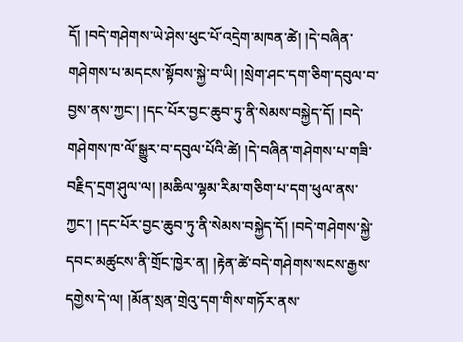དོ། །བདེ་གཤེགས་ཡེ་ཤེས་ཕུང་པོ་འདྲེག་མཁན་ཚེ། །དེ་བཞིན་གཤེགས་པ་མདངས་སྟོབས་སྐྱེ་བ་ཡི། །སྲེག་ཤང་དག་ཅིག་དབུལ་བ་བྱས་ནས་ཀྱང་། །དང་པོར་བྱང་ཆུབ་ཏུ་ནི་སེམས་བསྐྱེད་དོ། །བདེ་གཤེགས་ཁ་ལོ་སྒྱུར་བ་དབུལ་པོའི་ཚེ། །དེ་བཞིན་གཤེགས་པ་གཟི་བརྗིད་དྲག་ཤུལ་ལ། །མཆིལ་ལྷམ་རིམ་གཅིག་པ་དག་ཕུལ་ནས་ཀྱང་། །དང་པོར་བྱང་ཆུབ་ཏུ་ནི་སེམས་བསྐྱེད་དོ། །བདེ་གཤེགས་སྐྱེ་དབང་མཚུངས་ནི་གྲོང་ཁྱེར་ན། །རྟེན་ཚེ་བདེ་གཤེགས་སངས་རྒྱས་དགྱེས་དེ་ལ། །མོན་སྲན་གྲེའུ་དག་གིས་གཏོར་ནས་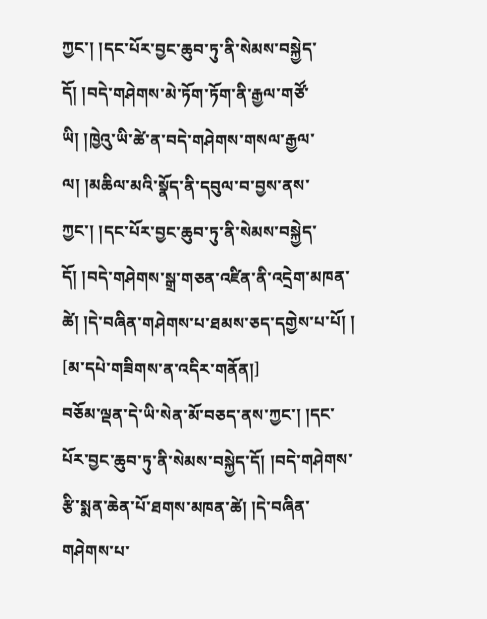ཀྱང་། །དང་པོར་བྱང་ཆུབ་ཏུ་ནི་སེམས་བསྐྱེད་དོ། །བདེ་གཤེགས་མེ་ཏོག་ཏོག་ནི་རྒྱལ་གཙོ་ཡི། །ཁྱེའུ་ཡི་ཚེ་ན་བདེ་གཤེགས་གསལ་རྒྱལ་ལ། །མཆིལ་མའི་སྣོད་ནི་དབུལ་བ་བྱས་ནས་ཀྱང་། །དང་པོར་བྱང་ཆུབ་ཏུ་ནི་སེམས་བསྐྱེད་དོ། །བདེ་གཤེགས་སྒྲ་གཅན་འཛིན་ནི་འདྲེག་མཁན་ཚེ། །དེ་བཞིན་གཤེགས་པ་ཐམས་ཅད་དགྱེས་པ་པོ། །
[མ་དཔེ་གཟིགས་ན་འདིར་གནོན།]
བཅོམ་ལྡན་དེ་ཡི་སེན་མོ་བཅད་ནས་ཀྱང་། །དང་པོར་བྱང་ཆུབ་ཏུ་ནི་སེམས་བསྐྱེད་དོ། །བདེ་གཤེགས་རྩི་སྨན་ཆེན་པོ་ཐགས་མཁན་ཚེ། །དེ་བཞིན་གཤེགས་པ་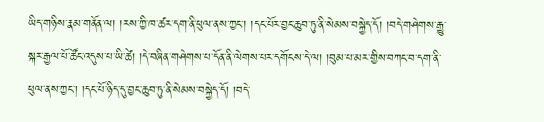ཡིད་གཉིས་རྣམ་གནོན་ལ། །རས་ཀྱི་ཁ་ཚར་དག་ནི་ཕུལ་ནས་ཀྱང་། །དང་པོར་བྱང་ཆུབ་ཏུ་ནི་སེམས་བསྐྱེད་དོ། །བདེ་གཤེགས་རྒྱུ་སྐར་རྒྱལ་པོ་ཚོང་འདུས་པ་ཡི་ཚེ། །དེ་བཞིན་གཤེགས་པ་དོན་ནི་ལེགས་པར་དགོངས་དེ་ལ། །བུམ་པ་མར་གྱིས་བཀང་བ་དག་ནི་ཕུལ་ནས་ཀྱང་། །དང་པོ་ཉིད་དུ་བྱང་ཆུབ་ཏུ་ནི་སེམས་བསྐྱེད་དོ། །བདེ་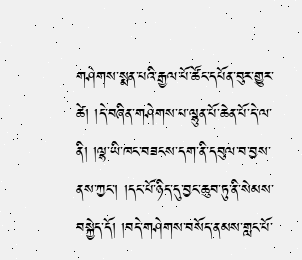གཤེགས་སྨན་པའི་རྒྱལ་པོ་ཚོང་དཔོན་བུར་གྱུར་ཚེ། །དེ་བཞིན་གཤེགས་པ་ལྷུན་པོ་ཆེན་པོ་དེ་ལ་ནི། །ལྷ་ཡི་ཁང་བཟངས་དག་ནི་དབུལ་བ་བྱས་ནས་ཀྱང་། །དང་པོ་ཉིད་དུ་བྱང་ཆུབ་ཏུ་ནི་སེམས་བསྐྱེད་དོ། །བདེ་གཤེགས་བསོད་ནམས་གླང་པོ་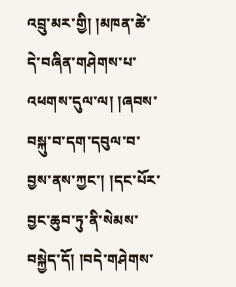འབྲུ་མར་གྱི། །མཁན་ཚེ་དེ་བཞིན་གཤེགས་པ་འཕགས་དུལ་ལ། །ཞབས་བསྐུ་བ་དག་དབུལ་བ་བྱས་ནས་ཀྱང་། །དང་པོར་བྱང་ཆུབ་ཏུ་ནི་སེམས་བསྐྱེད་དོ། །བདེ་གཤེགས་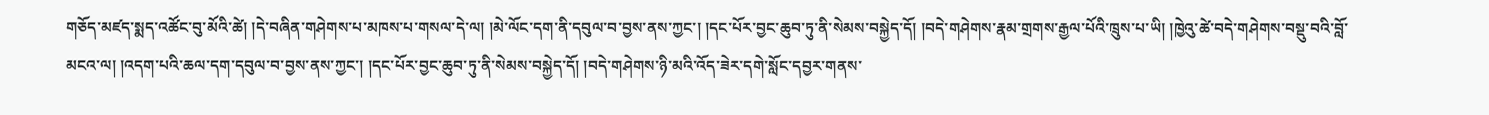གཅོད་མཛད་སྨད་འཚོང་བུ་མོའི་ཚེ། །དེ་བཞིན་གཤེགས་པ་མཁས་པ་གསལ་དེ་ལ། །མེ་ལོང་དག་ནི་དབུལ་བ་བྱས་ནས་ཀྱང་། །དང་པོར་བྱང་ཆུབ་ཏུ་ནི་སེམས་བསྐྱེད་དོ། །བདེ་གཤེགས་རྣམ་གྲགས་རྒྱལ་པོའི་ཁྲུས་པ་ཡི། །ཁྱེའུ་ཚེ་བདེ་གཤེགས་བསྡུ་བའི་བློ་མངའ་ལ། །འདག་པའི་ཆལ་དག་དབུལ་བ་བྱས་ནས་ཀྱང་། །དང་པོར་བྱང་ཆུབ་ཏུ་ནི་སེམས་བསྐྱེད་དོ། །བདེ་གཤེགས་ཉི་མའི་འོད་ཟེར་དགེ་སློང་དབྱར་གནས་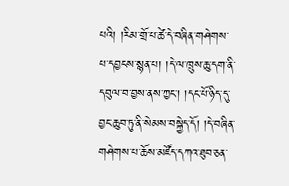པའི། །རིམ་གྲོ་པ་ཚེ་དེ་བཞིན་གཤེགས་པ་དབྱངས་སྙན་པ། །དེ་ལ་ཁྲུས་ཆུ་དག་ནི་དབུལ་བ་བྱས་ནས་ཀྱང་། །དང་པོ་ཉིད་དུ་བྱང་ཆུབ་ཏུ་ནི་སེམས་བསྐྱེད་དོ། །དེ་བཞིན་གཤེགས་པ་ཆོས་མཛོད་དཀའ་ཐུབ་ཅན་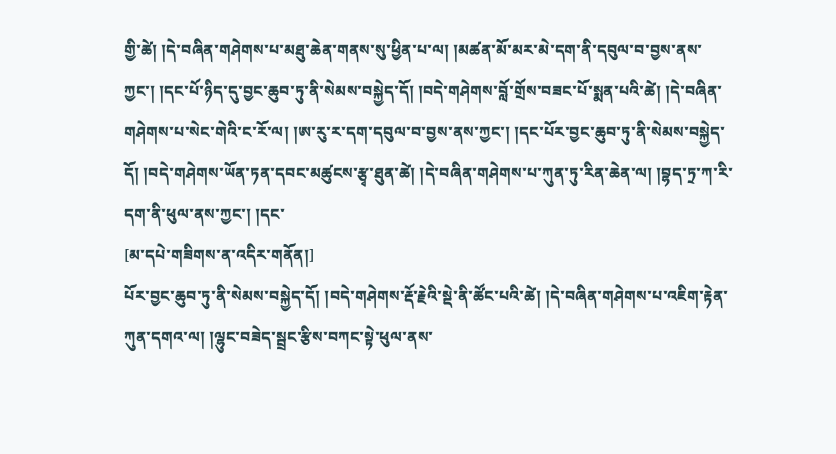གྱི་ཚེ། །དེ་བཞིན་གཤེགས་པ་མཐུ་ཆེན་གནས་སུ་ཕྱིན་པ་ལ། །མཚན་མོ་མར་མེ་དག་ནི་དབུལ་བ་བྱས་ནས་ཀྱང་། །དང་པོ་ཉིད་དུ་བྱང་ཆུབ་ཏུ་ནི་སེམས་བསྐྱེད་དོ། །བདེ་གཤེགས་བློ་གྲོས་བཟང་པོ་སྨན་པའི་ཚེ། །དེ་བཞིན་གཤེགས་པ་སེང་གེའི་ང་རོ་ལ། །ཨ་རུ་ར་དག་དབུལ་བ་བྱས་ནས་ཀྱང་། །དང་པོར་བྱང་ཆུབ་ཏུ་ནི་སེམས་བསྐྱེད་དོ། །བདེ་གཤེགས་ཡོན་ཏན་དབང་མཚུངས་རྩྭ་ཐུན་ཚེ། །དེ་བཞིན་གཤེགས་པ་ཀུན་ཏུ་རིན་ཆེན་ལ། །བྷད་ཏྲ་ཀ་རི་དག་ནི་ཕུལ་ནས་ཀྱང་། །དང་
[མ་དཔེ་གཟིགས་ན་འདིར་གནོན།]
པོར་བྱང་ཆུབ་ཏུ་ནི་སེམས་བསྐྱེད་དོ། །བདེ་གཤེགས་རྡོ་རྗེའི་སྡེ་ནི་ཚོང་པའི་ཚེ། །དེ་བཞིན་གཤེགས་པ་འཇིག་རྟེན་ཀུན་དགའ་ལ། །ལྷུང་བཟེད་སྦྲང་རྩིས་བཀང་སྟེ་ཕུལ་ནས་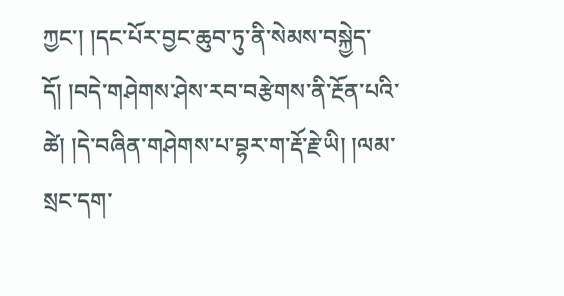ཀྱང་། །དང་པོར་བྱང་ཆུབ་ཏུ་ནི་སེམས་བསྐྱེད་དོ། །བདེ་གཤེགས་ཤེས་རབ་བརྩེགས་ནི་རྔོན་པའི་ཚེ། །དེ་བཞིན་གཤེགས་པ་བྷར་ག་རྡོ་རྗེ་ཡི། །ལམ་སྲང་དག་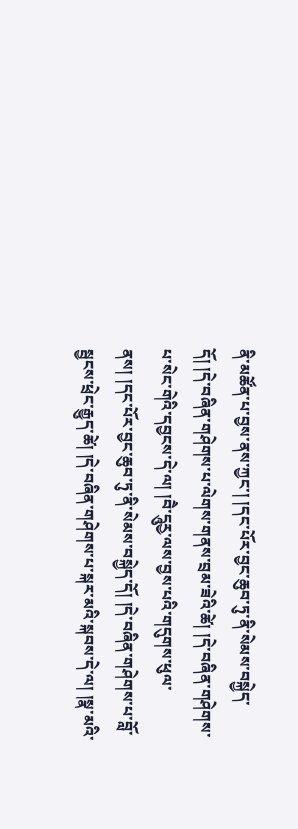ནི་མཚོན་པ་བྱས་ནས་ཀྱང་། །དང་པོར་བྱང་ཆུབ་ཏུ་ནི་སེམས་བསྐྱེད་དོ། །དེ་བཞིན་གཤེགས་པ་ལེགས་གནས་བྲམ་ཟེའི་ཚེ། །དེ་བཞིན་གཤེགས་པ་སེང་གེའི་དབྱངས་དེ་ལ། །བཻ་དཱུཪྱ་ལས་བྱས་པའི་གདུགས་ཕུལ་ནས། །དང་པོར་བྱང་ཆུབ་ཏུ་ནི་སེམས་བསྐྱེད་དོ། །དེ་བཞིན་གཤེགས་པ་བློ་སྦྱངས་ཕྲེང་རྒྱུད་ཚེ། །དེ་བཞིན་གཤེགས་པ་སྐར་མའི་སྐབས་དེ་ལ། །སྣ་མའི་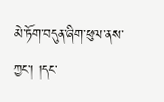མེ་ཏོག་བདུན་ཞིག་ཕུལ་ནས་ཀྱང་། །དང་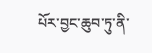པོར་བྱང་ཆུབ་ཏུ་ནི་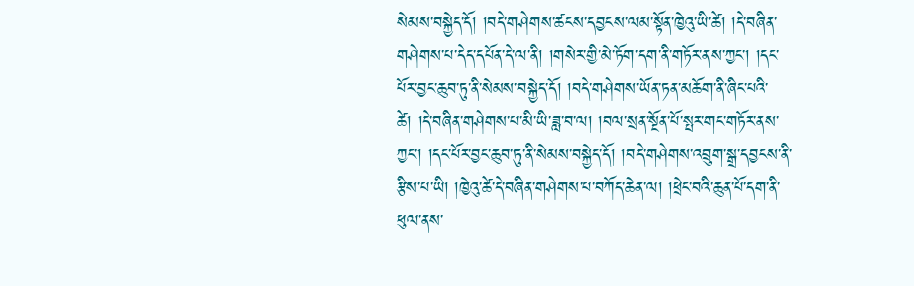སེམས་བསྐྱེད་དོ། །བདེ་གཤེགས་ཚངས་དབྱངས་ལམ་སྟོན་ཁྱེའུ་ཡི་ཚེ། །དེ་བཞིན་གཤེགས་པ་དེད་དཔོན་དེ་ལ་ནི། །གསེར་གྱི་མེ་ཏོག་དག་ནི་གཏོར་ནས་ཀྱང་། །དང་པོར་བྱང་ཆུབ་ཏུ་ནི་སེམས་བསྐྱེད་དོ། །བདེ་གཤེགས་ཡོན་ཏན་མཆོག་ནི་ཞིང་པའི་ཚེ། །དེ་བཞིན་གཤེགས་པ་མི་ཡི་ཟླ་བ་ལ། །བལ་སྲན་སྔོན་པོ་སྤར་གང་གཏོར་ནས་ཀྱང་། །དང་པོར་བྱང་ཆུབ་ཏུ་ནི་སེམས་བསྐྱེད་དོ། །བདེ་གཤེགས་འབྲུག་སྒྲ་དབྱངས་ནི་རྩིས་པ་ཡི། །ཁྱེའུ་ཚེ་དེ་བཞིན་གཤེགས་པ་བཀོད་ཆེན་ལ། །ཕྲེང་བའི་ཆུན་པོ་དག་ནི་ཕུལ་ནས་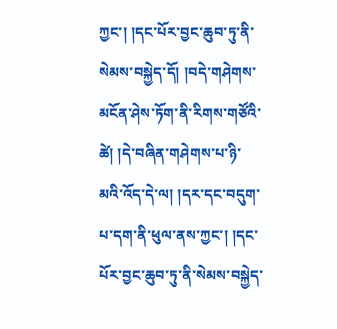ཀྱང་། །དང་པོར་བྱང་ཆུབ་ཏུ་ནི་སེམས་བསྐྱེད་དོ། །བདེ་གཤེགས་མངོན་ཤེས་ཏོག་ནི་རིགས་གཙོའི་ཚེ། །དེ་བཞིན་གཤེགས་པ་ཉི་མའི་འོད་དེ་ལ། །དར་དང་བདུག་པ་དག་ནི་ཕུལ་ནས་ཀྱང་། །དང་པོར་བྱང་ཆུབ་ཏུ་ནི་སེམས་བསྐྱེད་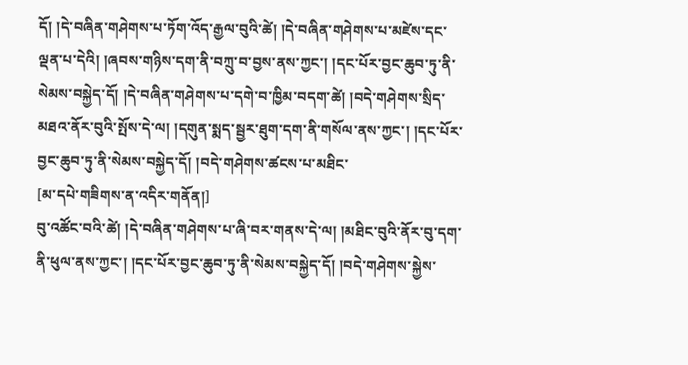དོ། །དེ་བཞིན་གཤེགས་པ་ཏོག་འོད་རྒྱལ་བུའི་ཚེ། །དེ་བཞིན་གཤེགས་པ་མཛེས་དང་ལྡན་པ་དེའི། །ཞབས་གཉིས་དག་ནི་བཀྲུ་བ་བྱས་ནས་ཀྱང་། །དང་པོར་བྱང་ཆུབ་ཏུ་ནི་སེམས་བསྐྱེད་དོ། །དེ་བཞིན་གཤེགས་པ་དགེ་བ་ཁྱིམ་བདག་ཚེ། །བདེ་གཤེགས་སྲིད་མཐའ་ནོར་བུའི་སྤོས་དེ་ལ། །དགུན་སྨད་སྦྱར་ཐུག་དག་ནི་གསོལ་ནས་ཀྱང་། །དང་པོར་བྱང་ཆུབ་ཏུ་ནི་སེམས་བསྐྱེད་དོ། །བདེ་གཤེགས་ཚངས་པ་མཐིང་
[མ་དཔེ་གཟིགས་ན་འདིར་གནོན།]
བུ་འཚོང་བའི་ཚེ། །དེ་བཞིན་གཤེགས་པ་ཞི་བར་གནས་དེ་ལ། །མཐིང་བུའི་ནོར་བུ་དག་ནི་ཕུལ་ནས་ཀྱང་། །དང་པོར་བྱང་ཆུབ་ཏུ་ནི་སེམས་བསྐྱེད་དོ། །བདེ་གཤེགས་སྐྱེས་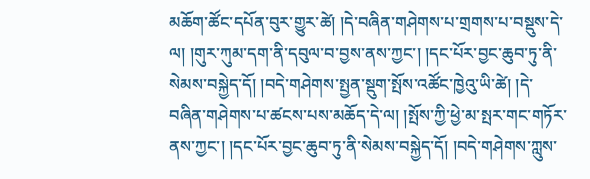མཆོག་ཚོང་དཔོན་བུར་གྱུར་ཚེ། །དེ་བཞིན་གཤེགས་པ་གྲགས་པ་བསྡུས་དེ་ལ། །གུར་ཀུམ་དག་ནི་དབུལ་བ་བྱས་ནས་ཀྱང་། །དང་པོར་བྱང་ཆུབ་ཏུ་ནི་སེམས་བསྐྱེད་དོ། །བདེ་གཤེགས་སྤྱན་སྡུག་སྤོས་འཚོང་ཁྱེའུ་ཡི་ཚེ། །དེ་བཞིན་གཤེགས་པ་ཚངས་པས་མཆོད་དེ་ལ། །སྤོས་ཀྱི་ཕྱེ་མ་སྤར་གང་གཏོར་ནས་ཀྱང་། །དང་པོར་བྱང་ཆུབ་ཏུ་ནི་སེམས་བསྐྱེད་དོ། །བདེ་གཤེགས་ཀླུས་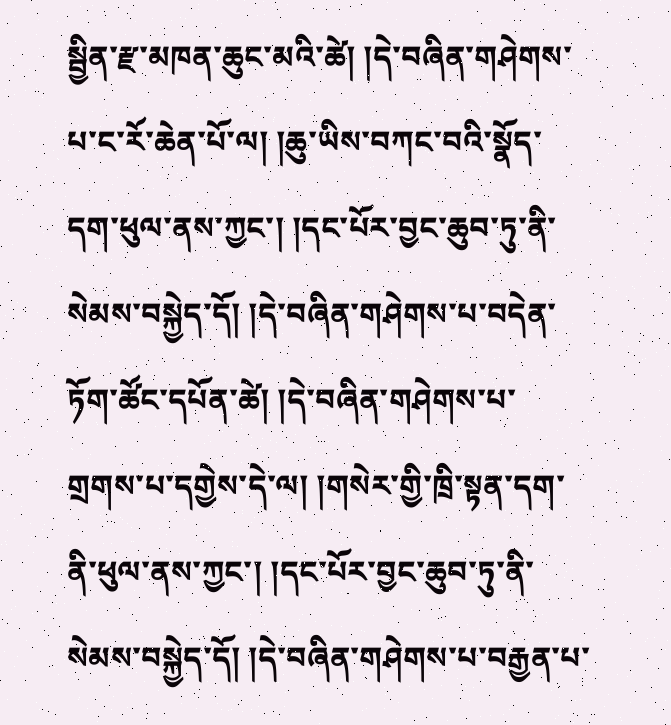སྦྱིན་རྫ་མཁན་ཆུང་མའི་ཚེ། །དེ་བཞིན་གཤེགས་པ་ང་རོ་ཆེན་པོ་ལ། །ཆུ་ཡིས་བཀང་བའི་སྣོད་དག་ཕུལ་ནས་ཀྱང་། །དང་པོར་བྱང་ཆུབ་ཏུ་ནི་སེམས་བསྐྱེད་དོ། །དེ་བཞིན་གཤེགས་པ་བདེན་ཏོག་ཚོང་དཔོན་ཚེ། །དེ་བཞིན་གཤེགས་པ་གྲགས་པ་དགྱེས་དེ་ལ། །གསེར་གྱི་ཁྲི་སྟན་དག་ནི་ཕུལ་ནས་ཀྱང་། །དང་པོར་བྱང་ཆུབ་ཏུ་ནི་སེམས་བསྐྱེད་དོ། །དེ་བཞིན་གཤེགས་པ་བརྒྱན་པ་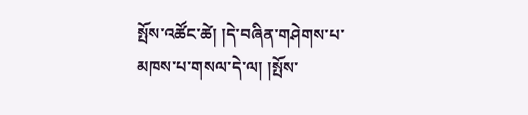སྤོས་འཚོང་ཚེ། །དེ་བཞིན་གཤེགས་པ་མཁས་པ་གསལ་དེ་ལ། །སྤོས་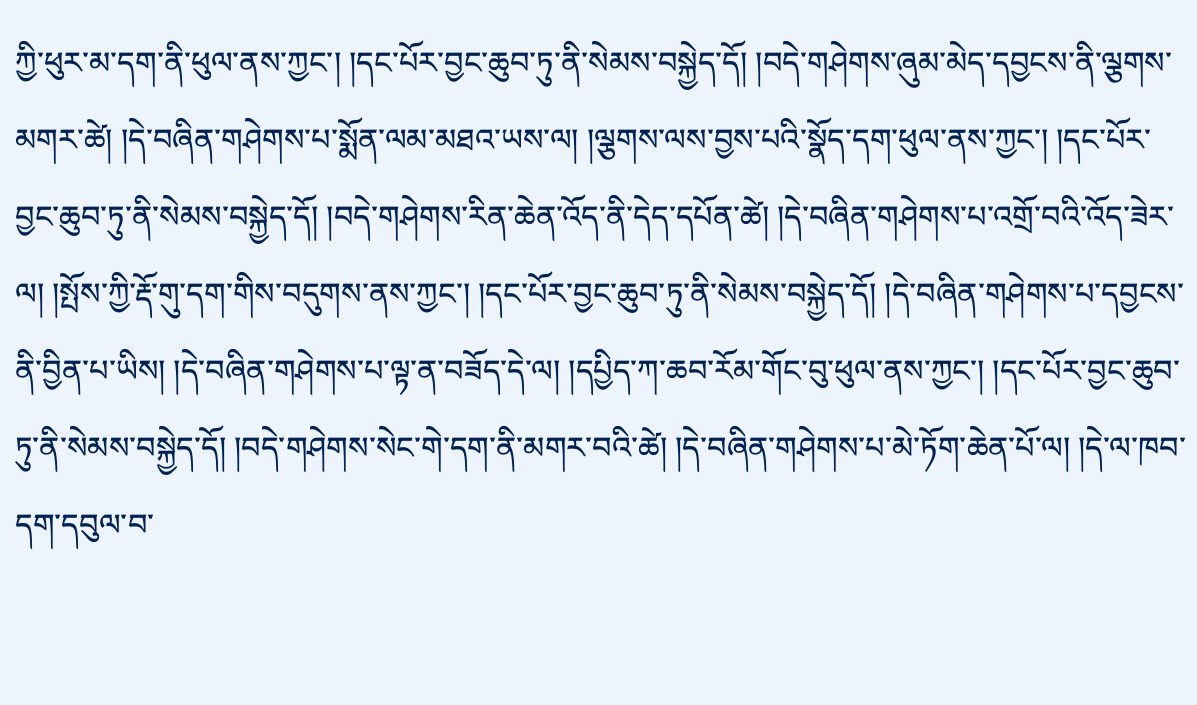ཀྱི་ཕུར་མ་དག་ནི་ཕུལ་ནས་ཀྱང་། །དང་པོར་བྱང་ཆུབ་ཏུ་ནི་སེམས་བསྐྱེད་དོ། །བདེ་གཤེགས་ཞུམ་མེད་དབྱངས་ནི་ལྕགས་མགར་ཚེ། །དེ་བཞིན་གཤེགས་པ་སྨོན་ལམ་མཐའ་ཡས་ལ། །ལྕགས་ལས་བྱས་པའི་སྣོད་དག་ཕུལ་ནས་ཀྱང་། །དང་པོར་བྱང་ཆུབ་ཏུ་ནི་སེམས་བསྐྱེད་དོ། །བདེ་གཤེགས་རིན་ཆེན་འོད་ནི་དེད་དཔོན་ཚེ། །དེ་བཞིན་གཤེགས་པ་འགྲོ་བའི་འོད་ཟེར་ལ། །སྤོས་ཀྱི་རྡོ་གུ་དག་གིས་བདུགས་ནས་ཀྱང་། །དང་པོར་བྱང་ཆུབ་ཏུ་ནི་སེམས་བསྐྱེད་དོ། །དེ་བཞིན་གཤེགས་པ་དབྱངས་ནི་བྱིན་པ་ཡིས། །དེ་བཞིན་གཤེགས་པ་ལྟ་ན་བཟོད་དེ་ལ། །དཔྱིད་ཀ་ཆབ་རོམ་གོང་བུ་ཕུལ་ནས་ཀྱང་། །དང་པོར་བྱང་ཆུབ་ཏུ་ནི་སེམས་བསྐྱེད་དོ། །བདེ་གཤེགས་སེང་གེ་དག་ནི་མགར་བའི་ཚེ། །དེ་བཞིན་གཤེགས་པ་མེ་ཏོག་ཆེན་པོ་ལ། །དེ་ལ་ཁབ་དག་དབུལ་བ་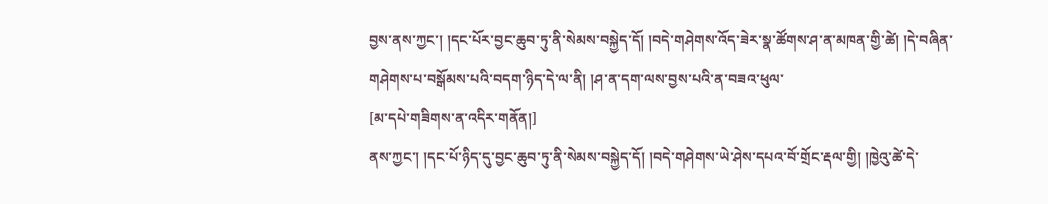བྱས་ནས་ཀྱང་། །དང་པོར་བྱང་ཆུབ་ཏུ་ནི་སེམས་བསྐྱེད་དོ། །བདེ་གཤེགས་འོད་ཟེར་སྣ་ཚོགས་ཤ་ན་མཁན་གྱི་ཚེ། །དེ་བཞིན་གཤེགས་པ་བསྒོམས་པའི་བདག་ཉིད་དེ་ལ་ནི། །ཤ་ན་དག་ལས་བྱས་པའི་ན་བཟའ་ཕུལ་
[མ་དཔེ་གཟིགས་ན་འདིར་གནོན།]
ནས་ཀྱང་། །དང་པོ་ཉིད་དུ་བྱང་ཆུབ་ཏུ་ནི་སེམས་བསྐྱེད་དོ། །བདེ་གཤེགས་ཡེ་ཤེས་དཔའ་བོ་གྲོང་རྡལ་གྱི། །ཁྱེའུ་ཚེ་དེ་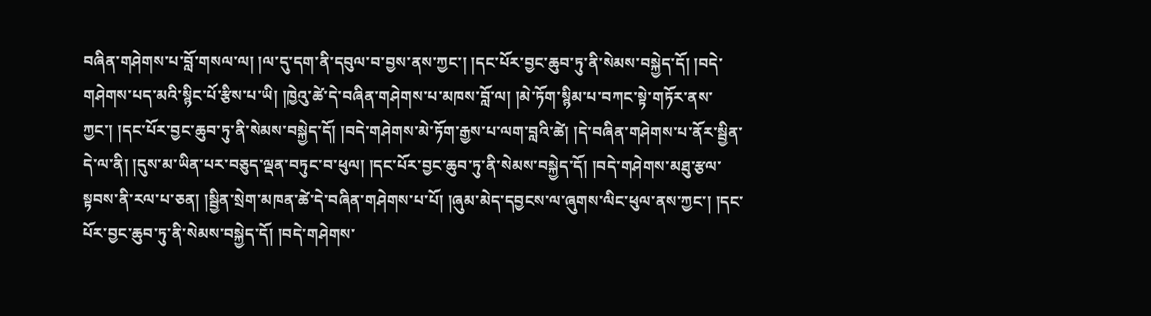བཞིན་གཤེགས་པ་བློ་གསལ་ལ། །ལ་དུ་དག་ནི་དབུལ་བ་བྱས་ནས་ཀྱང་། །དང་པོར་བྱང་ཆུབ་ཏུ་ནི་སེམས་བསྐྱེད་དོ། །བདེ་གཤེགས་པད་མའི་སྙིང་པོ་རྩིས་པ་ཡི། །ཁྱེའུ་ཚེ་དེ་བཞིན་གཤེགས་པ་མཁས་བློ་ལ། །མེ་ཏོག་སྙིམ་པ་བཀང་སྟེ་གཏོར་ནས་ཀྱང་། །དང་པོར་བྱང་ཆུབ་ཏུ་ནི་སེམས་བསྐྱེད་དོ། །བདེ་གཤེགས་མེ་ཏོག་རྒྱས་པ་ལག་བླའི་ཚེ། །དེ་བཞིན་གཤེགས་པ་ནོར་སྦྱིན་དེ་ལ་ནི། །དུས་མ་ཡིན་པར་བཅུད་ལྡན་བཏུང་བ་ཕུལ། །དང་པོར་བྱང་ཆུབ་ཏུ་ནི་སེམས་བསྐྱེད་དོ། །བདེ་གཤེགས་མཐུ་རྩལ་སྟབས་ནི་རལ་པ་ཅན། །སྦྱིན་སྲེག་མཁན་ཚེ་དེ་བཞིན་གཤེགས་པ་པོ། །ཞུམ་མེད་དབྱངས་ལ་ཞུགས་ལིང་ཕུལ་ནས་ཀྱང་། །དང་པོར་བྱང་ཆུབ་ཏུ་ནི་སེམས་བསྐྱེད་དོ། །བདེ་གཤེགས་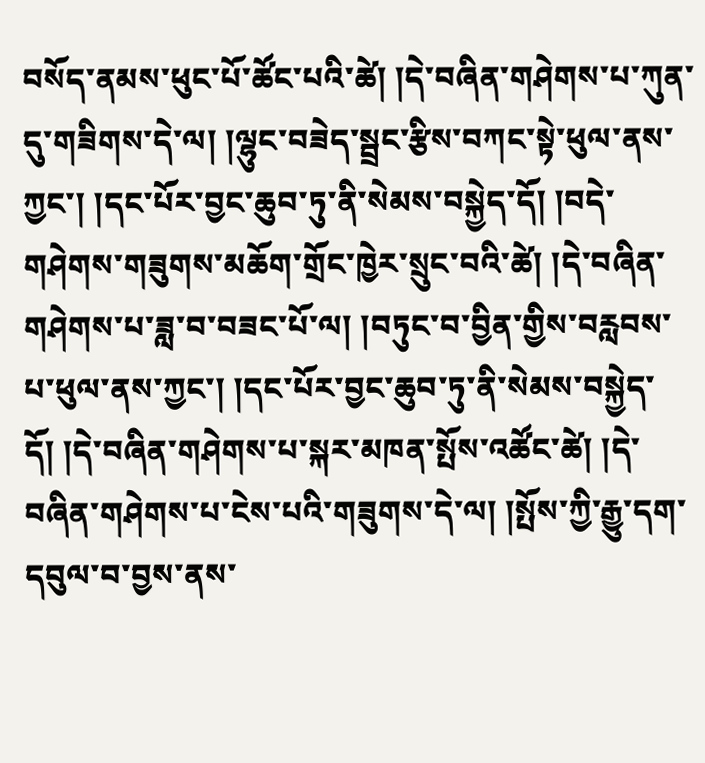བསོད་ནམས་ཕུང་པོ་ཚོང་པའི་ཚེ། །དེ་བཞིན་གཤེགས་པ་ཀུན་དུ་གཟིགས་དེ་ལ། །ལྷུང་བཟེད་སྦྲང་རྩིས་བཀང་སྟེ་ཕུལ་ནས་ཀྱང་། །དང་པོར་བྱང་ཆུབ་ཏུ་ནི་སེམས་བསྐྱེད་དོ། །བདེ་གཤེགས་གཟུགས་མཆོག་གྲོང་ཁྱེར་སྲུང་བའི་ཚེ། །དེ་བཞིན་གཤེགས་པ་ཟླ་བ་བཟང་པོ་ལ། །བཏུང་བ་བྱིན་གྱིས་བརླབས་པ་ཕུལ་ནས་ཀྱང་། །དང་པོར་བྱང་ཆུབ་ཏུ་ནི་སེམས་བསྐྱེད་དོ། །དེ་བཞིན་གཤེགས་པ་སྐར་མཁན་སྤོས་འཚོང་ཚེ། །དེ་བཞིན་གཤེགས་པ་ངེས་པའི་གཟུགས་དེ་ལ། །སྤོས་ཀྱི་རྒྱུ་དག་དབུལ་བ་བྱས་ནས་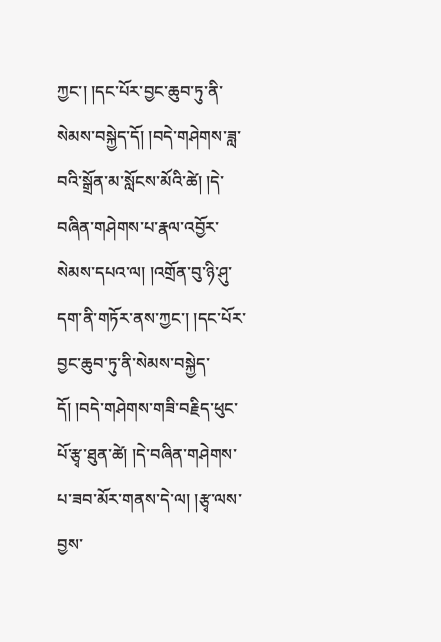ཀྱང་། །དང་པོར་བྱང་ཆུབ་ཏུ་ནི་སེམས་བསྐྱེད་དོ། །བདེ་གཤེགས་ཟླ་བའི་སྒྲོན་མ་སློངས་མོའི་ཚེ། །དེ་བཞིན་གཤེགས་པ་རྣལ་འབྱོར་སེམས་དཔའ་ལ། །འགྲོན་བུ་ཉི་ཤུ་དག་ནི་གཏོར་ནས་ཀྱང་། །དང་པོར་བྱང་ཆུབ་ཏུ་ནི་སེམས་བསྐྱེད་དོ། །བདེ་གཤེགས་གཟི་བརྗིད་ཕུང་པོ་རྩྭ་ཐུན་ཚེ། །དེ་བཞིན་གཤེགས་པ་ཟབ་མོར་གནས་དེ་ལ། །རྩྭ་ལས་བྱས་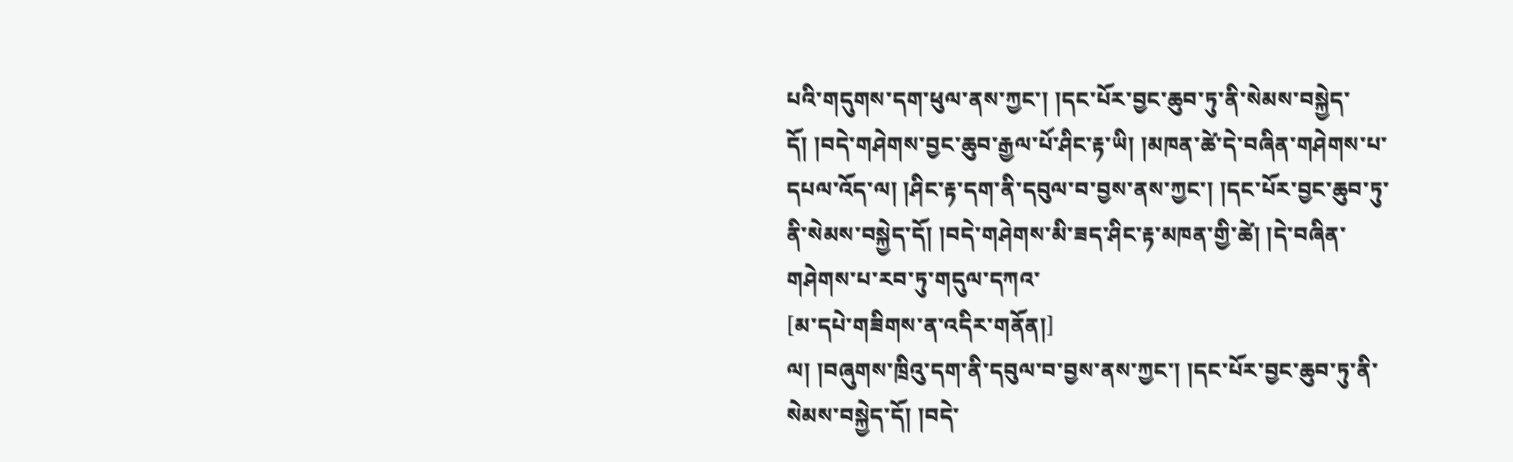པའི་གདུགས་དག་ཕུལ་ནས་ཀྱང་། །དང་པོར་བྱང་ཆུབ་ཏུ་ནི་སེམས་བསྐྱེད་དོ། །བདེ་གཤེགས་བྱང་ཆུབ་རྒྱལ་པོ་ཤིང་རྟ་ཡི། །མཁན་ཚེ་དེ་བཞིན་གཤེགས་པ་དཔལ་འོད་ལ། །ཤིང་རྟ་དག་ནི་དབུལ་བ་བྱས་ནས་ཀྱང་། །དང་པོར་བྱང་ཆུབ་ཏུ་ནི་སེམས་བསྐྱེད་དོ། །བདེ་གཤེགས་མི་ཟད་ཤིང་རྟ་མཁན་གྱི་ཚེ། །དེ་བཞིན་གཤེགས་པ་རབ་ཏུ་གདུལ་དཀའ་
[མ་དཔེ་གཟིགས་ན་འདིར་གནོན།]
ལ། །བཞུགས་ཁྲིའུ་དག་ནི་དབུལ་བ་བྱས་ནས་ཀྱང་། །དང་པོར་བྱང་ཆུབ་ཏུ་ནི་སེམས་བསྐྱེད་དོ། །བདེ་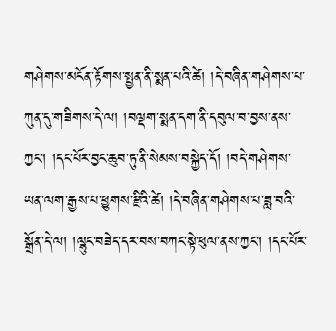གཤེགས་མངོན་རྟོགས་སྤྱན་ནི་སྨན་པའི་ཚེ། །དེ་བཞིན་གཤེགས་པ་ཀུན་དུ་གཟིགས་དེ་ལ། །བལྡག་སྨན་དག་ནི་དབུལ་བ་བྱས་ནས་ཀྱང་། །དང་པོར་བྱང་ཆུབ་ཏུ་ནི་སེམས་བསྐྱེད་དོ། །བདེ་གཤེགས་ཡན་ལག་རྒྱས་པ་ཕྱུགས་རྫིའི་ཚེ། །དེ་བཞིན་གཤེགས་པ་ཟླ་བའི་སྒྲོན་དེ་ལ། །ལྷུང་བཟེད་དར་བས་བཀང་སྟེ་ཕུལ་ནས་ཀྱང་། །དང་པོར་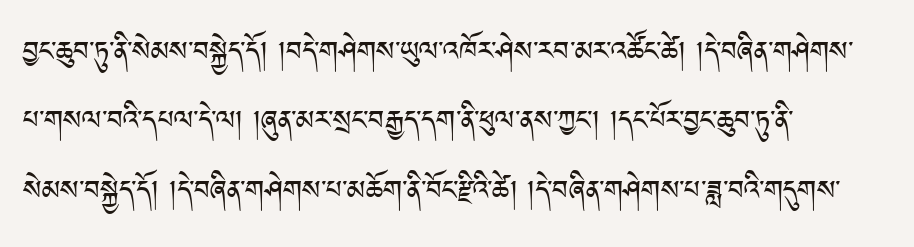བྱང་ཆུབ་ཏུ་ནི་སེམས་བསྐྱེད་དོ། །བདེ་གཤེགས་ཡུལ་འཁོར་ཤེས་རབ་མར་འཚོང་ཚེ། །དེ་བཞིན་གཤེགས་པ་གསལ་བའི་དཔལ་དེ་ལ། །ཞུན་མར་སྲང་བརྒྱད་དག་ནི་ཕུལ་ནས་ཀྱང་། །དང་པོར་བྱང་ཆུབ་ཏུ་ནི་སེམས་བསྐྱེད་དོ། །དེ་བཞིན་གཤེགས་པ་མཆོག་ནི་བོང་རྫིའི་ཚེ། །དེ་བཞིན་གཤེགས་པ་ཟླ་བའི་གདུགས་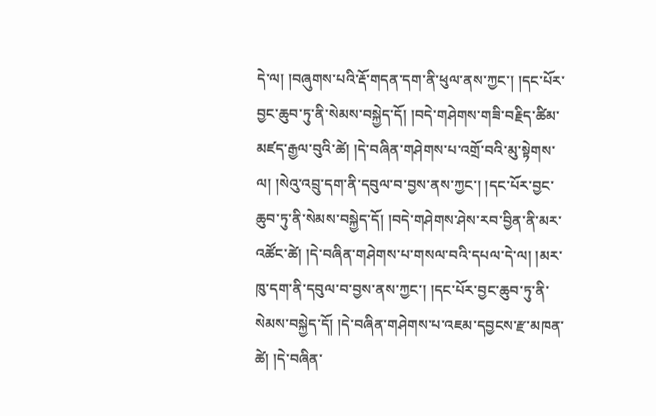དེ་ལ། །བཞུགས་པའི་རྡོ་གདན་དག་ནི་ཕུལ་ནས་ཀྱང་། །དང་པོར་བྱང་ཆུབ་ཏུ་ནི་སེམས་བསྐྱེད་དོ། །བདེ་གཤེགས་གཟི་བརྗིད་ཚིམ་མཛད་རྒྱལ་བུའི་ཚེ། །དེ་བཞིན་གཤེགས་པ་འགྲོ་བའི་མུ་སྟེགས་ལ། །སེའུ་འབྲུ་དག་ནི་དབུལ་བ་བྱས་ནས་ཀྱང་། །དང་པོར་བྱང་ཆུབ་ཏུ་ནི་སེམས་བསྐྱེད་དོ། །བདེ་གཤེགས་ཤེས་རབ་བྱིན་ནི་མར་འཚོང་ཚེ། །དེ་བཞིན་གཤེགས་པ་གསལ་བའི་དཔལ་དེ་ལ། །མར་ཁུ་དག་ནི་དབུལ་བ་བྱས་ནས་ཀྱང་། །དང་པོར་བྱང་ཆུབ་ཏུ་ནི་སེམས་བསྐྱེད་དོ། །དེ་བཞིན་གཤེགས་པ་འཇམ་དབྱངས་རྫ་མཁན་ཚེ། །དེ་བཞིན་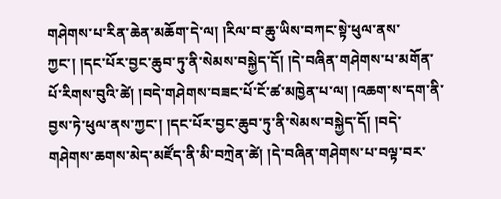གཤེགས་པ་རིན་ཆེན་མཆོག་དེ་ལ། །རིལ་བ་ཆུ་ཡིས་བཀང་སྟེ་ཕུལ་ནས་ཀྱང་། །དང་པོར་བྱང་ཆུབ་ཏུ་ནི་སེམས་བསྐྱེད་དོ། །དེ་བཞིན་གཤེགས་པ་མགོན་པོ་རིགས་བུའི་ཚེ། །བདེ་གཤེགས་བཟང་པོ་ངོ་ཚ་མཁྱེན་པ་ལ། །འཆག་ས་དག་ནི་བྱས་ཏེ་ཕུལ་ནས་ཀྱང་། །དང་པོར་བྱང་ཆུབ་ཏུ་ནི་སེམས་བསྐྱེད་དོ། །བདེ་གཤེགས་ཆགས་མེད་མཛོད་ནི་མི་བཀྲེན་ཚེ། །དེ་བཞིན་གཤེགས་པ་བལྟ་བར་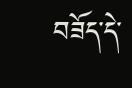བཟོད་དེ་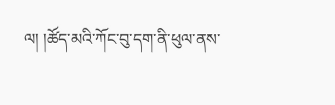ལ། །ཚོད་མའི་ཀོང་བུ་དག་ནི་ཕུལ་ནས་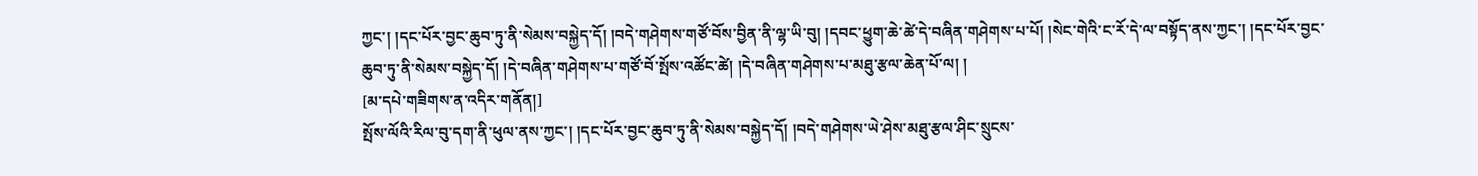ཀྱང་། །དང་པོར་བྱང་ཆུབ་ཏུ་ནི་སེམས་བསྐྱེད་དོ། །བདེ་གཤེགས་གཙོ་བོས་བྱིན་ནི་ལྷ་ཡི་བུ། །དབང་ཕྱུག་ཆེ་ཚེ་དེ་བཞིན་གཤེགས་པ་པོ། །སེང་གེའི་ང་རོ་དེ་ལ་བསྟོད་ནས་ཀྱང་། །དང་པོར་བྱང་ཆུབ་ཏུ་ནི་སེམས་བསྐྱེད་དོ། །དེ་བཞིན་གཤེགས་པ་གཙོ་བོ་སྤོས་འཚོང་ཚེ། །དེ་བཞིན་གཤེགས་པ་མཐུ་རྩལ་ཆེན་པོ་ལ། །
[མ་དཔེ་གཟིགས་ན་འདིར་གནོན།]
སྤོས་ལོའི་རིལ་བུ་དག་ནི་ཕུལ་ནས་ཀྱང་། །དང་པོར་བྱང་ཆུབ་ཏུ་ནི་སེམས་བསྐྱེད་དོ། །བདེ་གཤེགས་ཡེ་ཤེས་མཐུ་རྩལ་ཤིང་སྲུངས་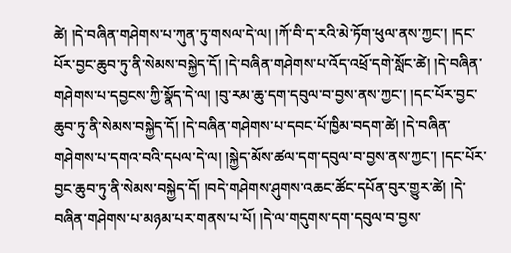ཚེ། །དེ་བཞིན་གཤེགས་པ་ཀུན་ཏུ་གསལ་དེ་ལ། །ཀོ་བི་ད་རའི་མེ་ཏོག་ཕུལ་ནས་ཀྱང་། །དང་པོར་བྱང་ཆུབ་ཏུ་ནི་སེམས་བསྐྱེད་དོ། །དེ་བཞིན་གཤེགས་པ་འོད་འཕྲོ་དགེ་སློང་ཚེ། །དེ་བཞིན་གཤེགས་པ་དབྱངས་ཀྱི་སྣོད་དེ་ལ། །བུ་རམ་ཆུ་དག་དབུལ་བ་བྱས་ནས་ཀྱང་། །དང་པོར་བྱང་ཆུབ་ཏུ་ནི་སེམས་བསྐྱེད་དོ། །དེ་བཞིན་གཤེགས་པ་དབང་པོ་ཁྱིམ་བདག་ཚེ། །དེ་བཞིན་གཤེགས་པ་དགའ་བའི་དཔལ་དེ་ལ། །སྐྱེད་མོས་ཚལ་དག་དབུལ་བ་བྱས་ནས་ཀྱང་། །དང་པོར་བྱང་ཆུབ་ཏུ་ནི་སེམས་བསྐྱེད་དོ། །བདེ་གཤེགས་ཤུགས་འཆང་ཚོང་དཔོན་བུར་གྱུར་ཚེ། །དེ་བཞིན་གཤེགས་པ་མཉམ་པར་གནས་པ་པོ། །དེ་ལ་གདུགས་དག་དབུལ་བ་བྱས་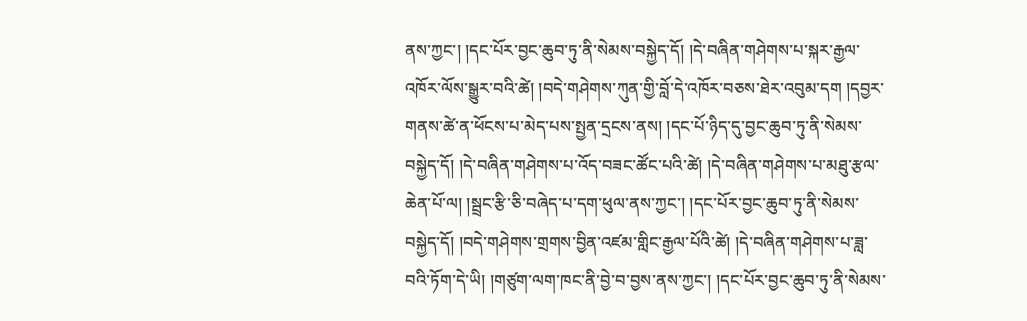ནས་ཀྱང་། །དང་པོར་བྱང་ཆུབ་ཏུ་ནི་སེམས་བསྐྱེད་དོ། །དེ་བཞིན་གཤེགས་པ་སྐར་རྒྱལ་འཁོར་ལོས་སྒྱུར་བའི་ཚེ། །བདེ་གཤེགས་ཀུན་གྱི་བློ་དེ་འཁོར་བཅས་ཐེར་འབུམ་དག །དབྱར་གནས་ཚེ་ན་ཕོངས་པ་མེད་པས་སྤྱན་དྲངས་ནས། །དང་པོ་ཉིད་དུ་བྱང་ཆུབ་ཏུ་ནི་སེམས་བསྐྱེད་དོ། །དེ་བཞིན་གཤེགས་པ་འོད་བཟང་ཚོང་པའི་ཚེ། །དེ་བཞིན་གཤེགས་པ་མཐུ་རྩལ་ཆེན་པོ་ལ། །སྦྲང་རྩི་ཅི་བཞེད་པ་དག་ཕུལ་ནས་ཀྱང་། །དང་པོར་བྱང་ཆུབ་ཏུ་ནི་སེམས་བསྐྱེད་དོ། །བདེ་གཤེགས་གྲགས་བྱིན་འཛམ་གླིང་རྒྱལ་པོའི་ཚེ། །དེ་བཞིན་གཤེགས་པ་ཟླ་བའི་ཏོག་དེ་ཡི། །གཙུག་ལག་ཁང་ནི་བྱེ་བ་བྱས་ནས་ཀྱང་། །དང་པོར་བྱང་ཆུབ་ཏུ་ནི་སེམས་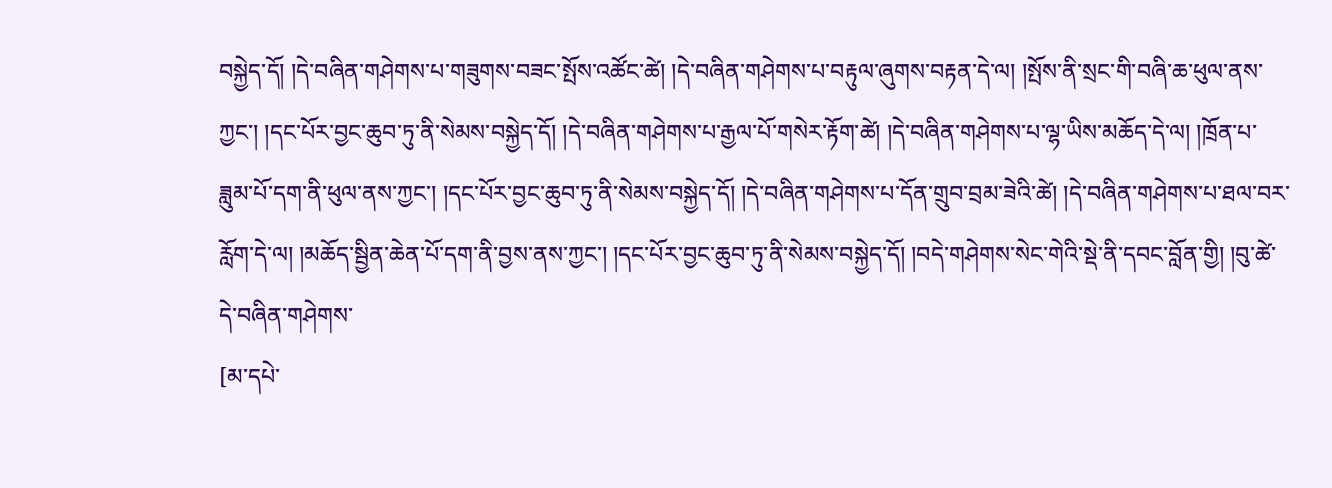བསྐྱེད་དོ། །དེ་བཞིན་གཤེགས་པ་གཟུགས་བཟང་སྤོས་འཚོང་ཚེ། །དེ་བཞིན་གཤེགས་པ་བརྟུལ་ཞུགས་བརྟན་དེ་ལ། །སྤོས་ནི་སྲང་གི་བཞི་ཆ་ཕུལ་ནས་ཀྱང་། །དང་པོར་བྱང་ཆུབ་ཏུ་ནི་སེམས་བསྐྱེད་དོ། །དེ་བཞིན་གཤེགས་པ་རྒྱལ་པོ་གསེར་རྟོག་ཚེ། །དེ་བཞིན་གཤེགས་པ་ལྷ་ཡིས་མཆོད་དེ་ལ། །ཁྲོན་པ་ཟླུམ་པོ་དག་ནི་ཕུལ་ནས་ཀྱང་། །དང་པོར་བྱང་ཆུབ་ཏུ་ནི་སེམས་བསྐྱེད་དོ། །དེ་བཞིན་གཤེགས་པ་དོན་གྲུབ་བྲམ་ཟེའི་ཚེ། །དེ་བཞིན་གཤེགས་པ་ཐལ་བར་རློག་དེ་ལ། །མཆོད་སྦྱིན་ཆེན་པོ་དག་ནི་བྱས་ནས་ཀྱང་། །དང་པོར་བྱང་ཆུབ་ཏུ་ནི་སེམས་བསྐྱེད་དོ། །བདེ་གཤེགས་སེང་གེའི་སྡེ་ནི་དབང་བློན་གྱི། །བུ་ཚེ་དེ་བཞིན་གཤེགས་
[མ་དཔེ་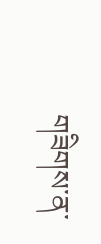གཟིགས་ན་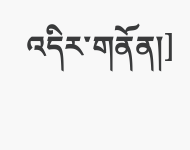འདིར་གནོན།]